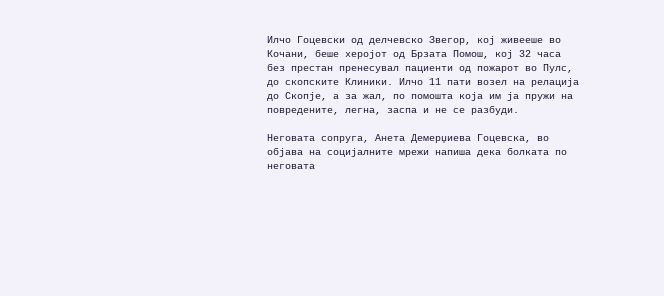Илчо Гоцевски од делчевско Звегор, кој живееше во Кочани, беше херојот од Брзата Помош, кој 32 часа без престан пренесувал пациенти од пожарот во Пулс, до скопските Клиники. Илчо 11 пати возел на релација до Скопје, а за жал, по помошта која им ја пружи на повредените, легна, заспа и не се разбуди.

Неговата сопруга, Анета Демерџиева Гоцевска, во објава на социјалните мрежи напиша дека болката по неговата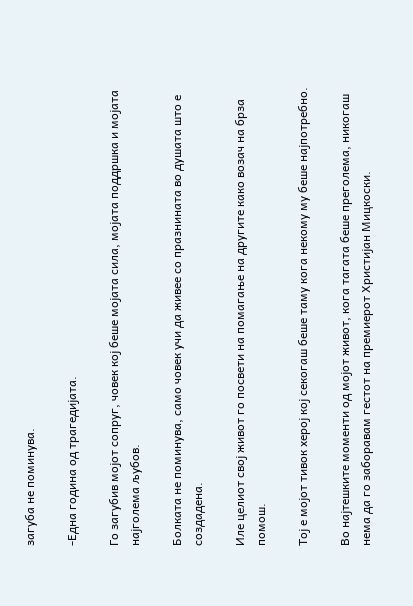загуба не поминува.

-Една година од трагедијата.

Го загубив мојот сопруг, човек кој беше мојата сила, мојата поддршка и мојата најголема љубов.

Болката не поминува, само човек учи да живее со празнината во душата што е создадена.

Иле целиот свој живот го посвети на помагање на другите како возач на брза помош.

Тој е мојот тивок херој кој секогаш беше таму кога некому му беше најпотребно.

Во најтешките моменти од мојот живот, кога тагата беше преголема, никогаш нема да го заборавам гестот на премиерот Христијан Мицкоски.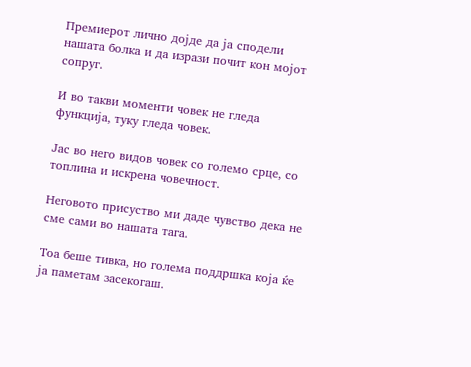Премиерот лично дојде да ја сподели нашата болка и да изрази почит кон мојот сопруг.

И во такви моменти човек не гледа функција, туку гледа човек.

Јас во него видов човек со големо срце, со топлина и искрена човечност.

Неговото присуство ми даде чувство дека не сме сами во нашата тага.

Тоа беше тивка, но голема поддршка која ќе ја паметам засекогаш.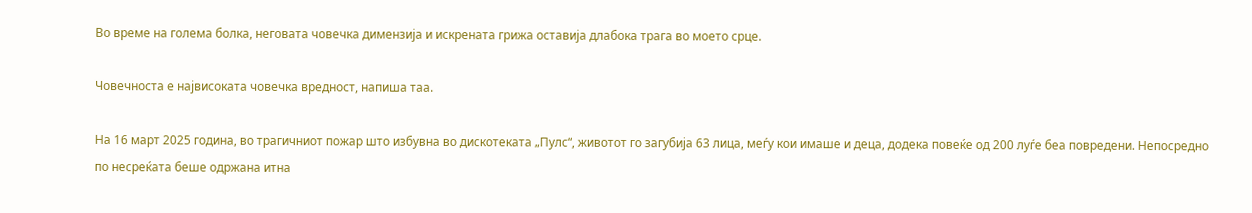Во време на голема болка, неговата човечка димензија и искрената грижа оставија длабока трага во моето срце.

Човечноста е највисоката човечка вредност, напиша таа.

На 16 март 2025 година, во трагичниот пожар што избувна во дискотеката „Пулс“, животот го загубија 63 лица, меѓу кои имаше и деца, додека повеќе од 200 луѓе беа повредени. Непосредно по несреќата беше одржана итна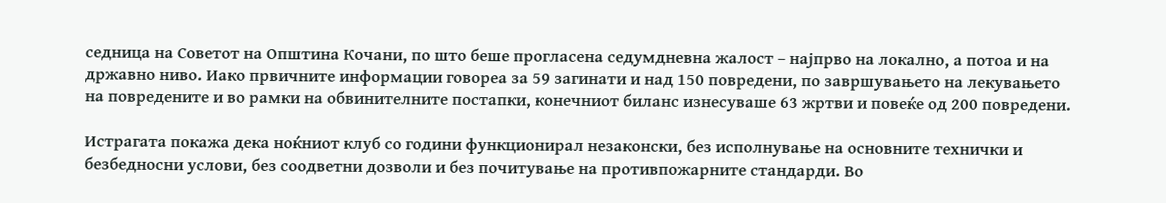седница на Советот на Општина Кочани, по што беше прогласена седумдневна жалост – најпрво на локално, а потоа и на државно ниво. Иако првичните информации говореа за 59 загинати и над 150 повредени, по завршувањето на лекувањето на повредените и во рамки на обвинителните постапки, конечниот биланс изнесуваше 63 жртви и повеќе од 200 повредени.

Истрагата покажа дека ноќниот клуб со години функционирал незаконски, без исполнување на основните технички и безбедносни услови, без соодветни дозволи и без почитување на противпожарните стандарди. Во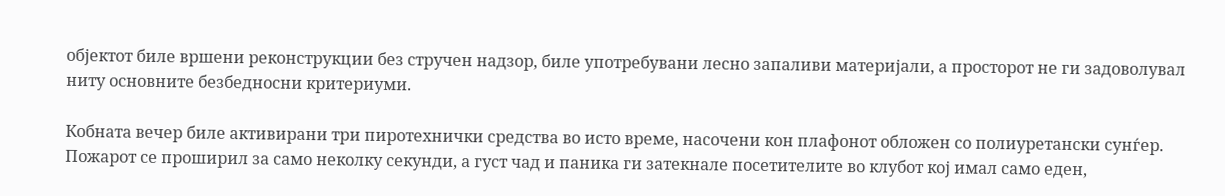објектот биле вршени реконструкции без стручен надзор, биле употребувани лесно запаливи материјали, а просторот не ги задоволувал ниту основните безбедносни критериуми.

Кобната вечер биле активирани три пиротехнички средства во исто време, насочени кон плафонот обложен со полиуретански сунѓер. Пожарот се проширил за само неколку секунди, а густ чад и паника ги затекнале посетителите во клубот кој имал само еден,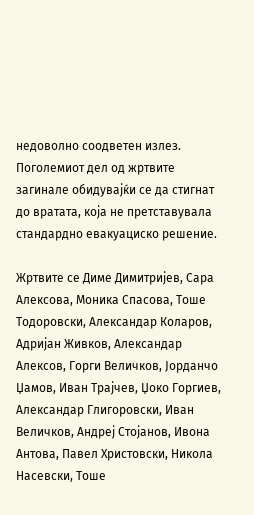недоволно соодветен излез. Поголемиот дел од жртвите загинале обидувајќи се да стигнат до вратата, која не претставувала стандардно евакуациско решение.

Жртвите се Диме Димитријев, Сара Алексова, Моника Спасова, Тоше Тодоровски, Александар Коларов, Адријан Живков, Александар Алексов, Горги Величков, Јорданчо Џамов, Иван Трајчев, Џоко Горгиев, Александар Глигоровски, Иван Величков, Андреј Стојанов, Ивона Антова, Павел Христовски, Никола Насевски, Тоше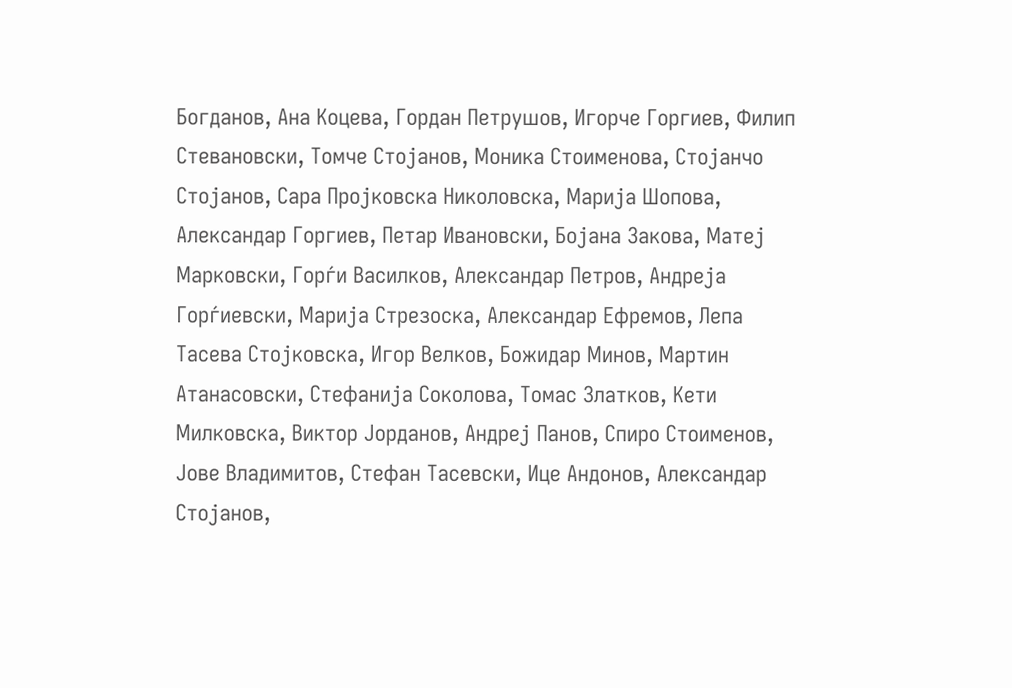Богданов, Ана Коцева, Гордан Петрушов, Игорче Горгиев, Филип Стевановски, Томче Стојанов, Моника Стоименова, Стојанчо Стојанов, Сара Пројковска Николовска, Марија Шопова, Александар Горгиев, Петар Ивановски, Бојана Закова, Матеј Марковски, Горѓи Василков, Александар Петров, Андреја Горѓиевски, Марија Стрезоска, Александар Ефремов, Лепа Тасева Стојковска, Игор Велков, Божидар Минов, Мартин Атанасовски, Стефанија Соколова, Томас Златков, Кети Милковска, Виктор Јорданов, Андреј Панов, Спиро Стоименов, Јове Владимитов, Стефан Тасевски, Ице Андонов, Александар Стојанов,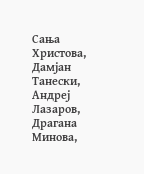Сања Христова, Дамјан Танески, Андреј Лазаров, Драгана Минова,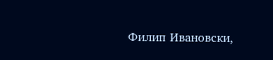Филип Ивановски,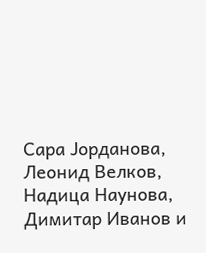Сара Јорданова, Леонид Велков, Надица Наунова, Димитар Иванов и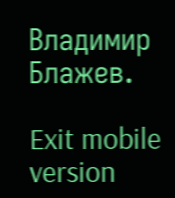Владимир Блажев.

Exit mobile version